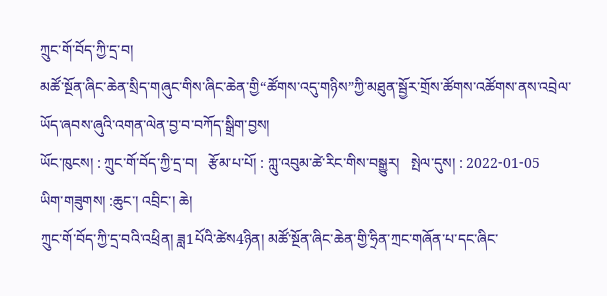ཀྲུང་གོ་བོད་ཀྱི་དྲ་བ།
མཚོ་སྔོན་ཞིང་ཆེན་སྲིད་གཞུང་གིས་ཞིང་ཆེན་གྱི“ཚོགས་འདུ་གཉིས”ཀྱི་མཐུན་སྦྱོར་གྲོས་ཚོགས་འཚོགས་ནས་འབྲེལ་ཡོད་ཞབས་ཞུའི་འགན་ལེན་བྱ་བ་བཀོད་སྒྲིག་བྱས།
ཡོང་ཁུངས། : ཀྲུང་གོ་བོད་ཀྱི་དྲ་བ།   རྩོམ་པ་པོ། : ཀླུ་འབུམ་ཚེ་རིང་གིས་བསྒྱུར།   སྤེལ་དུས། : 2022-01-05
ཡིག་གཟུགས། :ཆུང་། འབྲིང་། ཆེ།
ཀྲུང་གོ་བོད་ཀྱི་དྲ་བའི་འཕྲིན། ཟླ1པོའི་ཚེས4ཉིན། མཚོ་སྔོན་ཞིང་ཆེན་གྱི་ཧྲིན་ཀྲང་གཞོན་པ་དང་ཞིང་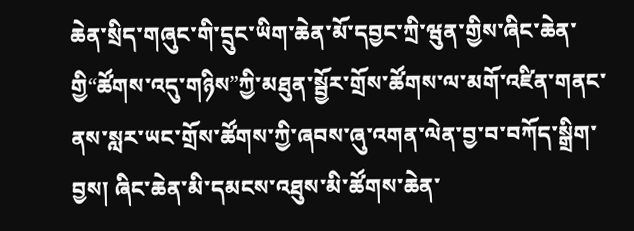ཆེན་སྲིད་གཞུང་གི་དྲུང་ཡིག་ཆེན་མོ་དབྱང་ཀྲི་ཝུན་གྱིས་ཞིང་ཆེན་གྱི“ཚོགས་འདུ་གཉིས”ཀྱི་མཐུན་སྦྱོར་གྲོས་ཚོགས་ལ་མགོ་འཛིན་གནང་ནས་སླར་ཡང་གྲོས་ཚོགས་ཀྱི་ཞབས་ཞུ་འགན་ལེན་བྱ་བ་བཀོད་སྒྲིག་བྱས། ཞིང་ཆེན་མི་དམངས་འཐུས་མི་ཚོགས་ཆེན་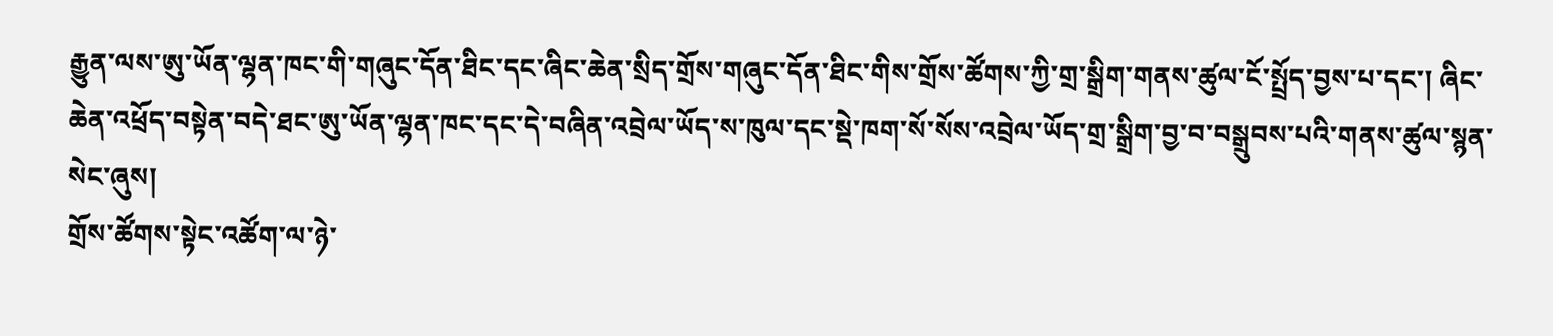རྒྱུན་ལས་ཨུ་ཡོན་ལྷན་ཁང་གི་གཞུང་དོན་ཐིང་དང་ཞིང་ཆེན་སྲིད་གྲོས་གཞུང་དོན་ཐིང་གིས་གྲོས་ཚོགས་ཀྱི་གྲ་སྒྲིག་གནས་ཚུལ་ངོ་སྤྲོད་བྱས་པ་དང་། ཞིང་ཆེན་འཕྲོད་བསྟེན་བདེ་ཐང་ཨུ་ཡོན་ལྷན་ཁང་དང་དེ་བཞིན་འབྲེལ་ཡོད་ས་ཁུལ་དང་སྡེ་ཁག་སོ་སོས་འབྲེལ་ཡོད་གྲ་སྒྲིག་བྱ་བ་བསྒྲུབས་པའི་གནས་ཚུལ་སྙན་སེང་ཞུས།
གྲོས་ཚོགས་སྟེང་འཚོག་ལ་ཉེ་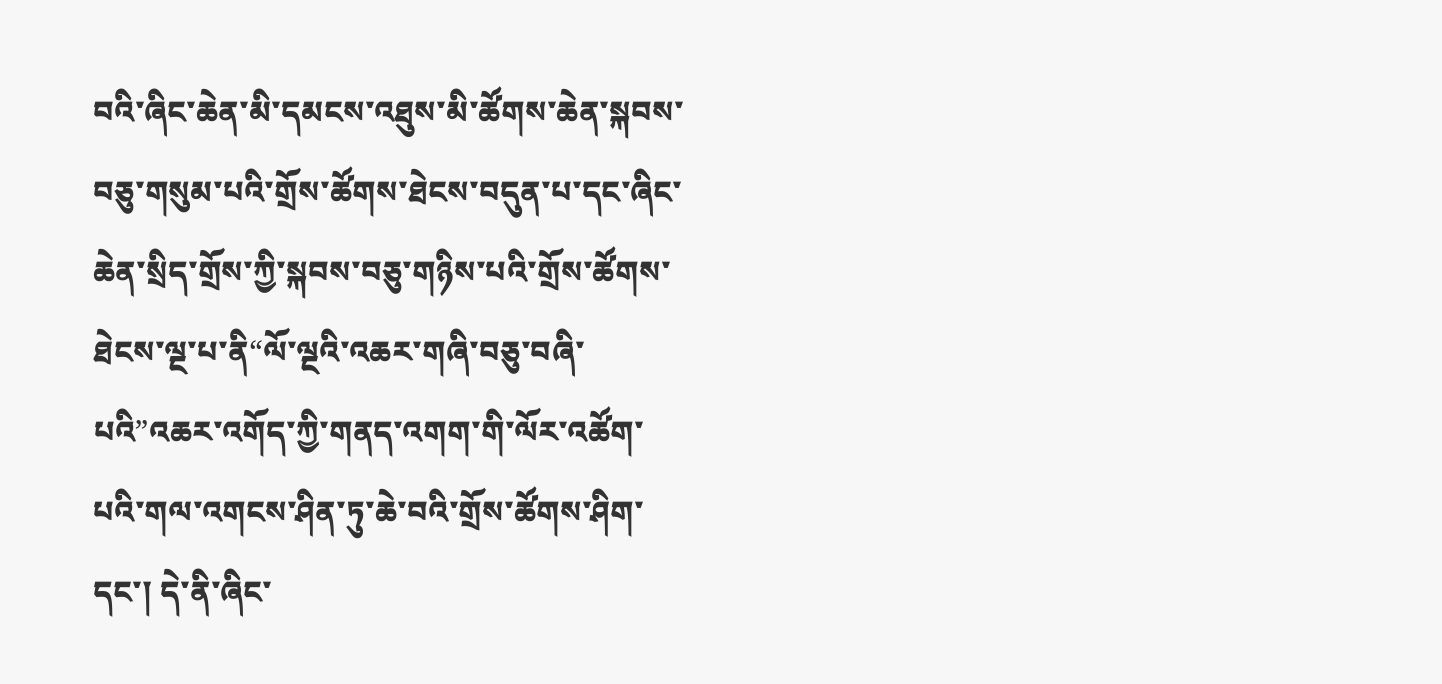བའི་ཞིང་ཆེན་མི་དམངས་འཐུས་མི་ཚོགས་ཆེན་སྐབས་བཅུ་གསུམ་པའི་གྲོས་ཚོགས་ཐེངས་བདུན་པ་དང་ཞིང་ཆེན་སྲིད་གྲོས་ཀྱི་སྐབས་བཅུ་གཉིས་པའི་གྲོས་ཚོགས་ཐེངས་ལྔ་པ་ནི“ལོ་ལྔའི་འཆར་གཞི་བཅུ་བཞི་པའི”འཆར་འགོད་ཀྱི་གནད་འགག་གི་ལོར་འཚོག་པའི་གལ་འགངས་ཤིན་ཏུ་ཆེ་བའི་གྲོས་ཚོགས་ཤིག་དང་། དེ་ནི་ཞིང་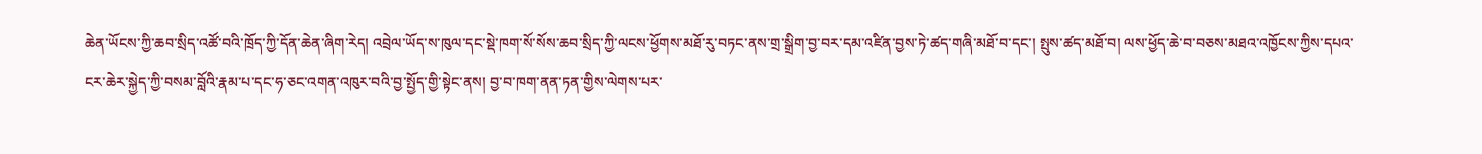ཆེན་ཡོངས་ཀྱི་ཆབ་སྲིད་འཚོ་བའི་ཁྲོད་ཀྱི་དོན་ཆེན་ཞིག་རེད། འབྲེལ་ཡོད་ས་ཁུལ་དང་སྡེ་ཁག་སོ་སོས་ཆབ་སྲིད་ཀྱི་ལངས་ཕྱོགས་མཐོ་རུ་བཏང་ནས་གྲ་སྒྲིག་བྱ་བར་དམ་འཛིན་བྱས་ཏེ་ཚད་གཞི་མཐོ་བ་དང་། སྤུས་ཚད་མཐོ་བ། ལས་ཕྱོད་ཆེ་བ་བཅས་མཐའ་འཁྱོངས་ཀྱིས་དཔའ་ངར་ཆེར་སྐྱེད་ཀྱི་བསམ་བློའི་རྣམ་པ་དང་ཧ་ཅང་འགན་འཁུར་བའི་བྱ་སྤྱོད་གྱི་སྟེང་ནས། བྱ་བ་ཁག་ནན་ཏན་གྱིས་ལེགས་པར་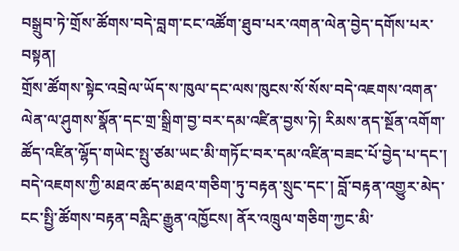བསྒྲུབ་ཏེ་གྲོས་ཚོགས་བདེ་བླག་ངང་འཚོག་ཐུབ་པར་འགན་ལེན་བྱེད་དགོས་པར་བསྟན།
གྲོས་ཚོགས་སྟེང་འབྲེལ་ཡོད་ས་ཁུལ་དང་ལས་ཁུངས་སོ་སོས་བདེ་འཇགས་འགན་ལེན་ལ་ཤུགས་སྣོན་དང་གྲ་སྒྲིག་བྱ་བར་དམ་འཛིན་བྱས་ཏེ། རིམས་ནད་སྔོན་འགོག་ཚོད་འཛིན་ལྷོད་གཡེང་སྤུ་ཙམ་ཡང་མི་གཏོང་བར་དམ་འཛིན་བཟང་པོ་བྱེད་པ་དང་། བདེ་འཇགས་ཀྱི་མཐའ་ཚད་མཐའ་གཅིག་ཏུ་བརྟན་སྲུང་དང་། བློ་བརྟན་འགྱུར་མེད་ངང་སྤྱི་ཚོགས་བརྟན་བརླིང་རྒྱུན་འཁྱོངས། ནོར་འཁྲུལ་གཅིག་ཀྱང་མི་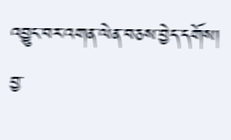འབྱུང་བར་འགན་ལེན་བཅས་བྱེད་དགོས། བྱ་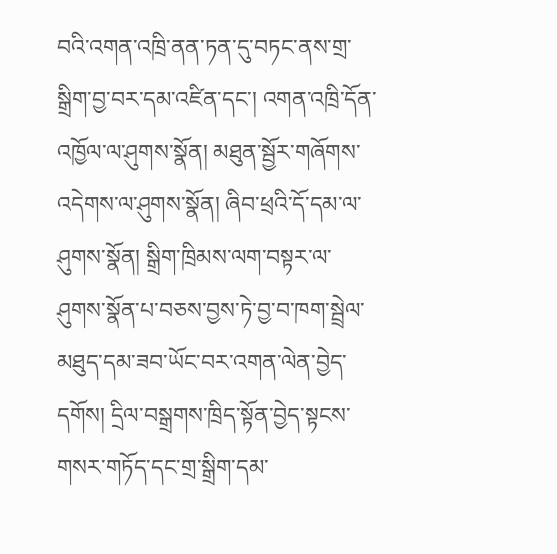བའི་འགན་འཁྲི་ནན་ཏན་དུ་བཏང་ནས་གྲ་སྒྲིག་བྱ་བར་དམ་འཛིན་དང་། འགན་འཁྲི་དོན་འཁྱོལ་ལ་ཤུགས་སྣོན། མཐུན་སྦྱོར་གཞོགས་འདེགས་ལ་ཤུགས་སྣོན། ཞིབ་ཕྲའི་དོ་དམ་ལ་ཤུགས་སྣོན། སྒྲིག་ཁྲིམས་ལག་བསྟར་ལ་ཤུགས་སྣོན་པ་བཅས་བྱས་ཏེ་བྱ་བ་ཁག་སྦྲེལ་མཐུད་དམ་ཟབ་ཡོང་བར་འགན་ལེན་བྱེད་དགོས། དྲིལ་བསྒྲགས་ཁྲིད་སྟོན་བྱེད་སྟངས་གསར་གཏོད་དང་གྲ་སྒྲིག་དམ་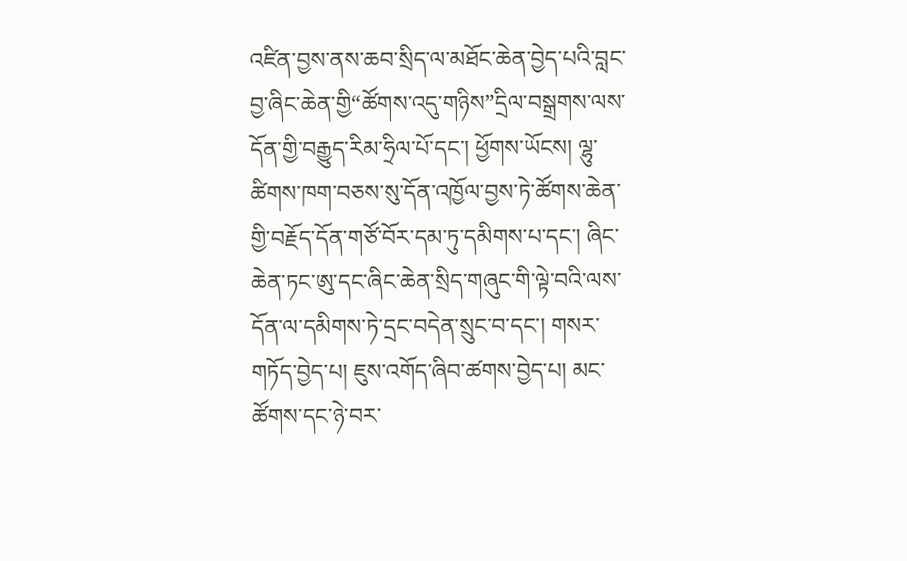འཛིན་བྱས་ནས་ཆབ་སྲིད་ལ་མཐོང་ཆེན་བྱེད་པའི་བླང་བྱ་ཞིང་ཆེན་གྱི“ཚོགས་འདུ་གཉིས”དྲིལ་བསྒྲགས་ལས་དོན་གྱི་བརྒྱུད་རིམ་ཧྲིལ་པོ་དང་། ཕྱོགས་ཡོངས། ལྷུ་ཚིགས་ཁག་བཅས་སུ་དོན་འཁྱོལ་བྱས་ཏེ་ཚོགས་ཆེན་གྱི་བརྗོད་དོན་གཙོ་བོར་དམ་ཏུ་དམིགས་པ་དང་། ཞིང་ཆེན་ཏང་ཨུ་དང་ཞིང་ཆེན་སྲིད་གཞུང་གི་ལྟེ་བའི་ལས་དོན་ལ་དམིགས་ཏེ་དྲང་བདེན་སྲུང་བ་དང་། གསར་གཏོད་བྱེད་པ། ཇུས་འགོད་ཞིབ་ཚགས་བྱེད་པ། མང་ཚོགས་དང་ཉེ་བར་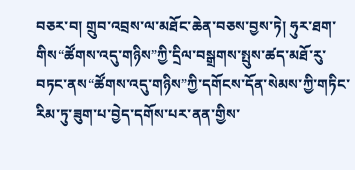བཅར་བ། གྲུབ་འབྲས་ལ་མཐོང་ཆེན་བཅས་བྱས་ཏེ། ཧུར་ཐག་གིས“ཚོགས་འདུ་གཉིས”ཀྱི་དྲིལ་བསྒྲགས་སྤུས་ཚད་མཐོ་རུ་བཏང་ནས“ཚོགས་འདུ་གཉིས”ཀྱི་དགོངས་དོན་སེམས་ཀྱི་གཏིང་རིམ་ཏུ་ཟུག་པ་བྱེད་དགོས་པར་ནན་གྱིས་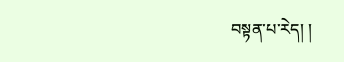བསྟན་པ་རེད། །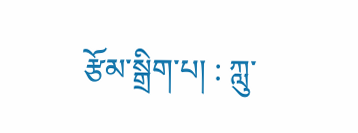རྩོམ་སྒྲིག་པ། : ཀླུ་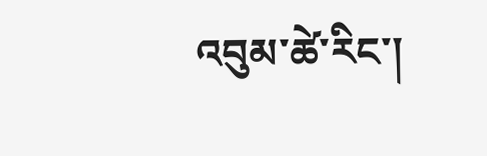འབུམ་ཚེ་རིང་།